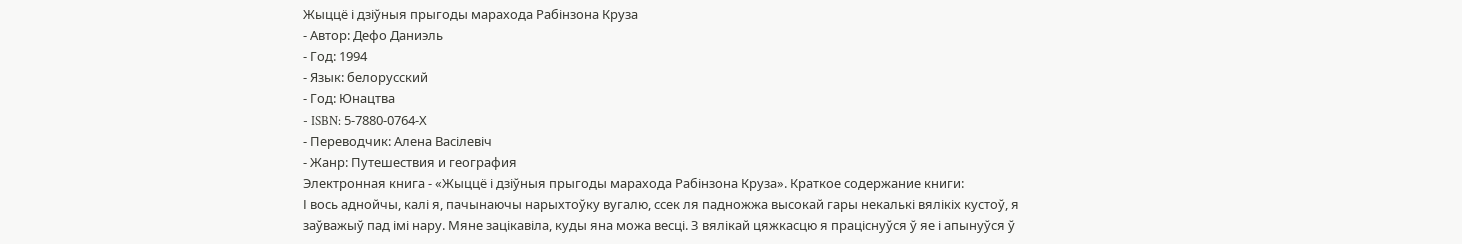Жыццё і дзіўныя прыгоды марахода Рабінзона Круза
- Автор: Дефо Даниэль
- Год: 1994
- Язык: белорусский
- Год: Юнацтва
- ISBN: 5-7880-0764-Х
- Переводчик: Алена Васілевіч
- Жанр: Путешествия и география
Электронная книга - «Жыццё і дзіўныя прыгоды марахода Рабінзона Круза». Краткое содержание книги:
І вось аднойчы, калі я, пачынаючы нарыхтоўку вугалю, ссек ля падножжа высокай гары некалькі вялікіх кустоў, я заўважыў пад імі нару. Мяне зацікавіла, куды яна можа весці. З вялікай цяжкасцю я праціснуўся ў яе і апынуўся ў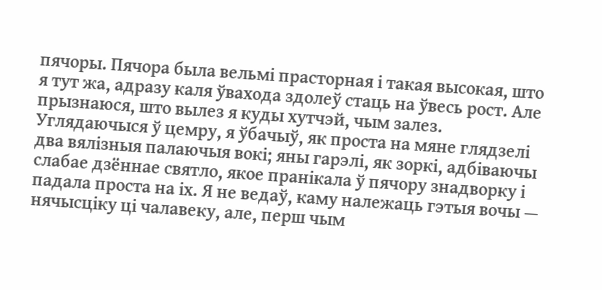пячоры. Пячора была вельмі прасторная і такая высокая, што я тут жа, адразу каля ўвахода здолеў стаць на ўвесь рост. Але прызнаюся, што вылез я куды хутчэй, чым залез.
Углядаючыся ў цемру, я ўбачыў, як проста на мяне глядзелі два вялізныя палаючыя вокі; яны гарэлі, як зоркі, адбіваючы слабае дзённае святло, якое пранікала ў пячору знадворку і падала проста на іх. Я не ведаў, каму належаць гэтыя вочы — нячысціку ці чалавеку, але, перш чым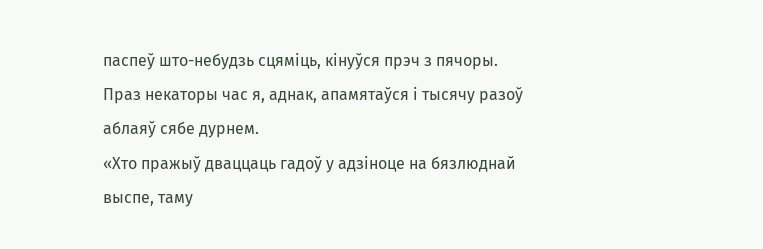паспеў што-небудзь сцяміць, кінуўся прэч з пячоры.
Праз некаторы час я, аднак, апамятаўся і тысячу разоў аблаяў сябе дурнем.
«Хто пражыў дваццаць гадоў у адзіноце на бязлюднай выспе, таму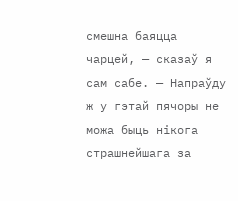смешна баяцца чарцей, — сказаў я сам сабе. — Напраўду ж у гэтай пячоры не можа быць нікога страшнейшага за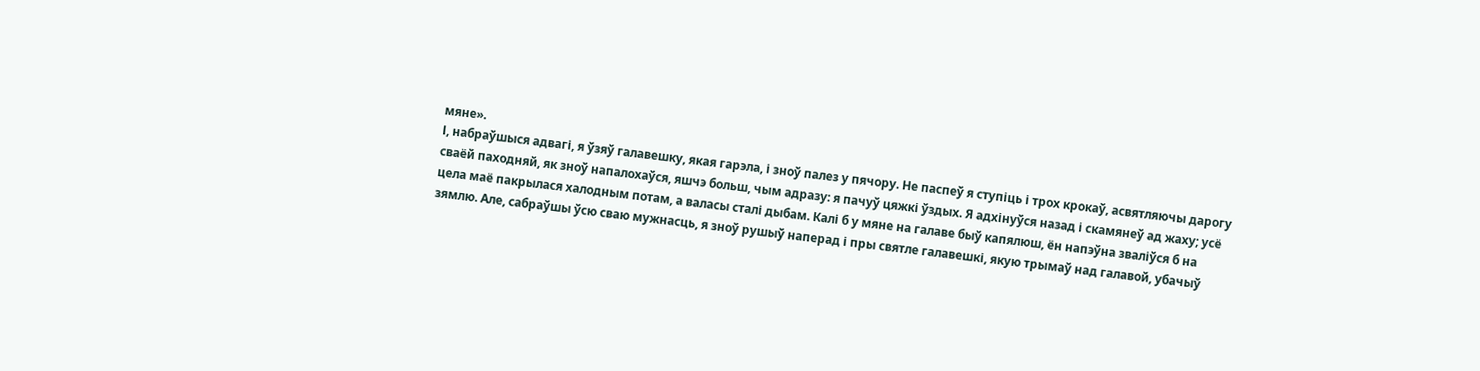мяне».
І, набраўшыся адвагі, я ўзяў галавешку, якая гарэла, і зноў палез у пячору. Не паспеў я ступіць і трох крокаў, асвятляючы дарогу сваёй паходняй, як зноў напалохаўся, яшчэ больш, чым адразу: я пачуў цяжкі ўздых. Я адхінуўся назад і скамянеў ад жаху; усё цела маё пакрылася халодным потам, а валасы сталі дыбам. Калі б у мяне на галаве быў капялюш, ён напэўна зваліўся б на зямлю. Але, сабраўшы ўсю сваю мужнасць, я зноў рушыў наперад і пры святле галавешкі, якую трымаў над галавой, убачыў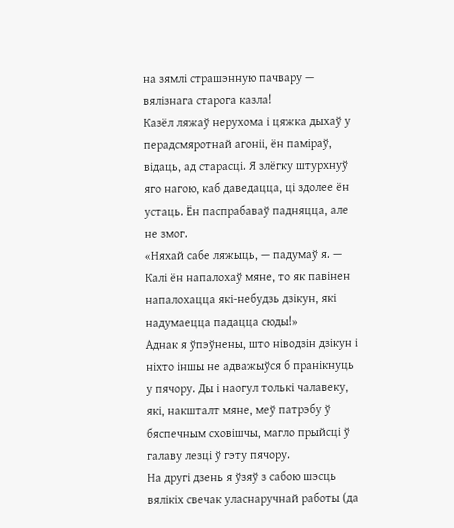на зямлі страшэнную пачвару — вялізнага старога казла!
Казёл ляжаў нерухома і цяжка дыхаў у перадсмяротнай агоніі, ён паміраў, відаць, ад старасці. Я злёгку штурхнуў яго нагою, каб даведацца, ці здолее ён устаць. Ён паспрабаваў падняцца, але не змог.
«Няхай сабе ляжыць, — падумаў я. — Калі ён напалохаў мяне, то як павінен напалохацца які-небудзь дзікун, які надумаецца падацца сюды!»
Аднак я ўпэўнены, што ніводзін дзікун і ніхто іншы не адважыўся б пранікнуць у пячору. Ды і наогул толькі чалавеку, які, накшталт мяне, меў патрэбу ў бяспечным сховішчы, магло прыйсці ў галаву лезці ў гэту пячору.
На другі дзень я ўзяў з сабою шэсць вялікіх свечак уласнаручнай работы (да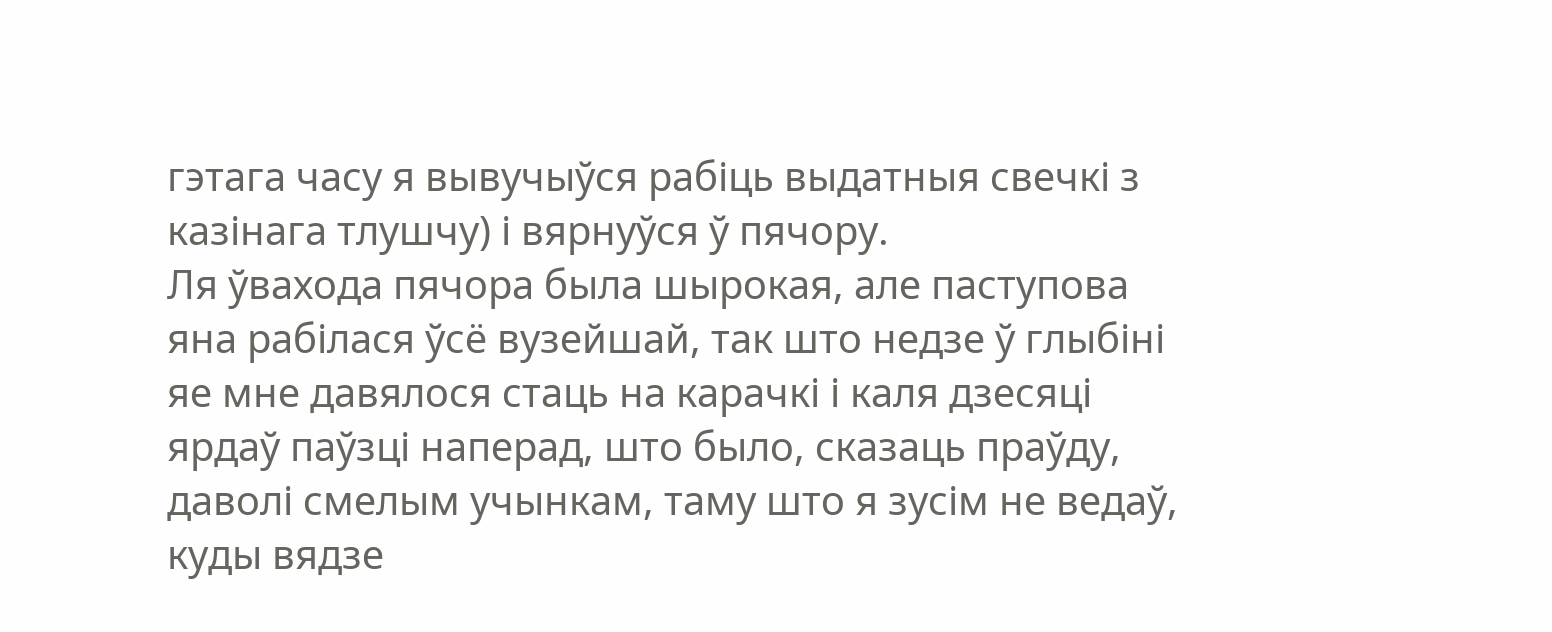гэтага часу я вывучыўся рабіць выдатныя свечкі з казінага тлушчу) і вярнуўся ў пячору.
Ля ўвахода пячора была шырокая, але паступова яна рабілася ўсё вузейшай, так што недзе ў глыбіні яе мне давялося стаць на карачкі і каля дзесяці ярдаў паўзці наперад, што было, сказаць праўду, даволі смелым учынкам, таму што я зусім не ведаў, куды вядзе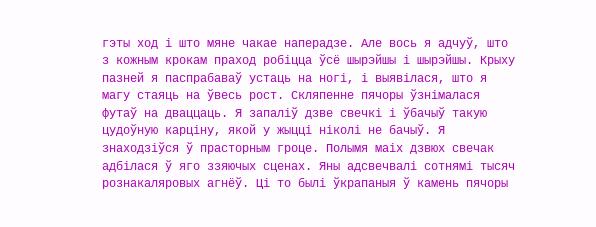гэты ход і што мяне чакае наперадзе. Але вось я адчуў, што з кожным крокам праход робіцца ўсё шырэйшы і шырэйшы. Крыху пазней я паспрабаваў устаць на ногі, і выявілася, што я магу стаяць на ўвесь рост. Скляпенне пячоры ўзнімалася футаў на дваццаць. Я запаліў дзве свечкі і ўбачыў такую цудоўную карціну, якой у жыцці ніколі не бачыў. Я знаходзіўся ў прасторным гроце. Полымя маіх дзвюх свечак адбілася ў яго ззяючых сценах. Яны адсвечвалі сотнямі тысяч рознакаляровых агнёў. Ці то былі ўкрапаныя ў камень пячоры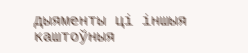дыяменты ці іншыя каштоўныя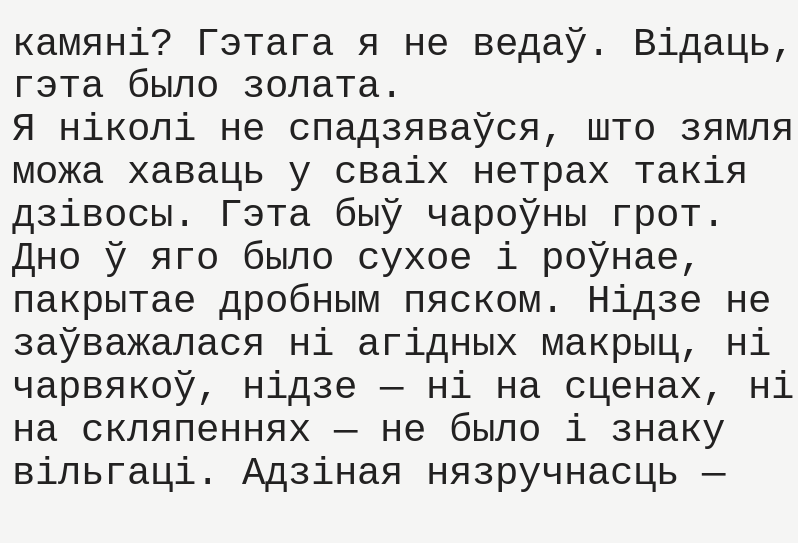камяні? Гэтага я не ведаў. Відаць, гэта было золата.
Я ніколі не спадзяваўся, што зямля можа хаваць у сваіх нетрах такія дзівосы. Гэта быў чароўны грот. Дно ў яго было сухое і роўнае, пакрытае дробным пяском. Нідзе не заўважалася ні агідных макрыц, ні чарвякоў, нідзе — ні на сценах, ні на скляпеннях — не было і знаку вільгаці. Адзіная нязручнасць —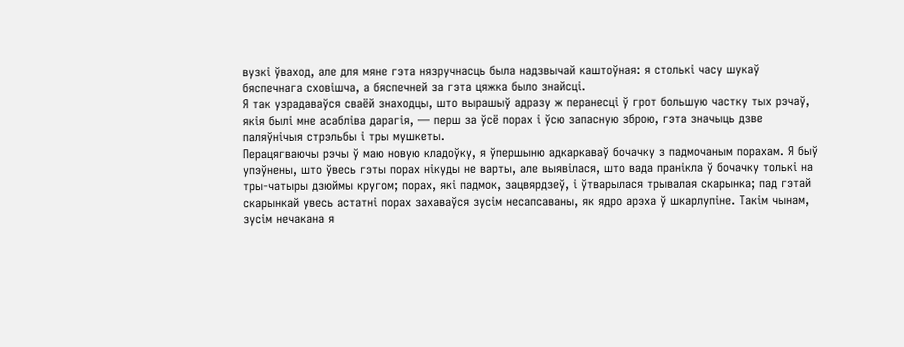вузкі ўваход, але для мяне гэта нязручнасць была надзвычай каштоўная: я столькі часу шукаў бяспечнага сховішча, а бяспечней за гэта цяжка было знайсці.
Я так узрадаваўся сваёй знаходцы, што вырашыў адразу ж перанесці ў грот большую частку тых рэчаў, якія былі мне асабліва дарагія, — перш за ўсё порах і ўсю запасную зброю, гэта значыць дзве паляўнічыя стрэльбы і тры мушкеты.
Перацягваючы рэчы ў маю новую кладоўку, я ўпершыню адкаркаваў бочачку з падмочаным порахам. Я быў упэўнены, што ўвесь гэты порах нікуды не варты, але выявілася, што вада пранікла ў бочачку толькі на тры-чатыры дзюймы кругом; порах, які падмок, зацвярдзеў, і ўтварылася трывалая скарынка; пад гэтай скарынкай увесь астатні порах захаваўся зусім несапсаваны, як ядро арэха ў шкарлупіне. Такім чынам, зусім нечакана я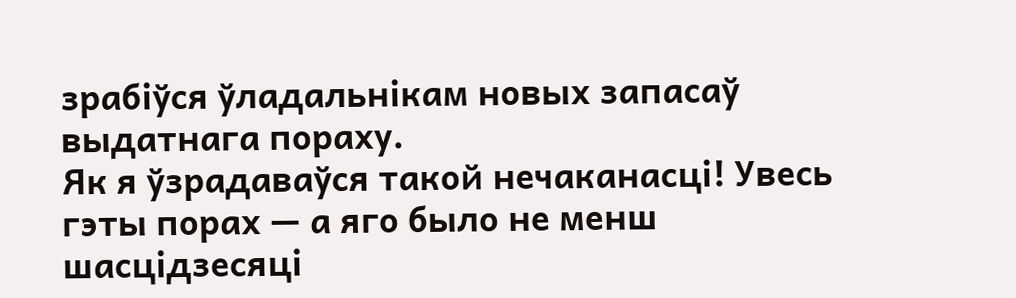зрабіўся ўладальнікам новых запасаў выдатнага пораху.
Як я ўзрадаваўся такой нечаканасці! Увесь гэты порах — а яго было не менш шасцідзесяці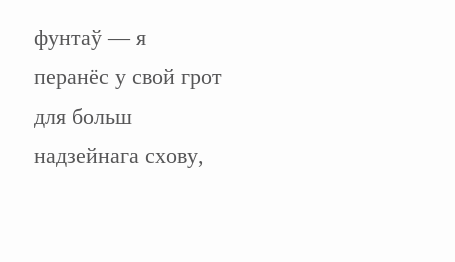фунтаў — я перанёс у свой грот для больш надзейнага схову,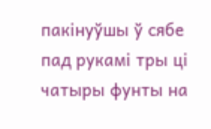пакінуўшы ў сябе пад рукамі тры ці чатыры фунты на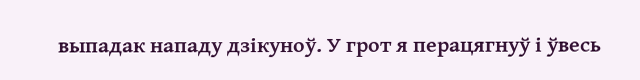выпадак нападу дзікуноў. У грот я перацягнуў і ўвесь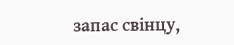запас свінцу,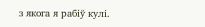з якога я рабіў кулі.